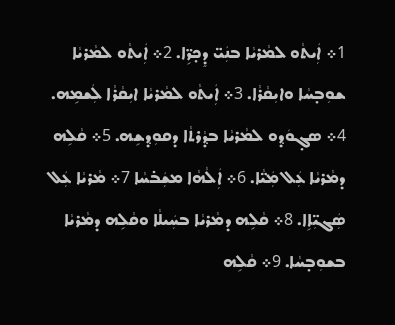1܀ ܐܲܝܬܵܘ ܠܡܵܪܝܵܐ ܒܢܲܝ̈ ܕܸܟ̣ܪܹ̈ܐ. 2܀ ܐܲܝܬܵܘ ܠܡܵܪܝܵܐ ܫܘܼܒ̣ܚܵܐ ܘܐܝܼܩܵܪܵܐ. 3܀ ܐܲܝܬܵܘ ܠܡܵܪܝܵܐ ܐܝܼܩܵܪܵܐ ܠܲܫܡܹܗ. 4܀ ܣܓ̣ܘܿܕ݂ܘ ܠܡܵܪܝܵܐ ܒܕ݂ܵܪܬܵܐ ܕܩܘܼܕ݂ܫܹܗ. 5܀ ܩܵܠܹܗ ܕܡܵܪܝܵܐ ܥܲܠ ܡܲܝ̈ܵܐ. 6܀ ܐܲܠܵܗܵܐ ܡܫܲܒ̇ܚܵܐ 7܀ ܡܵܪܝܵܐ ܥܲܠ ܣܲܓܝܼ̈ܐܹܐ. 8܀ ܩܵܠܹܗ ܕܡܵܪܝܵܐ ܒܚܲܝܠܵܐ ܘܩܵܠܹܗ ܕܡܵܪܝܵܐ ܒܫܘܼܒ̣ܚܵܐ. 9܀ ܩܵܠܹܗ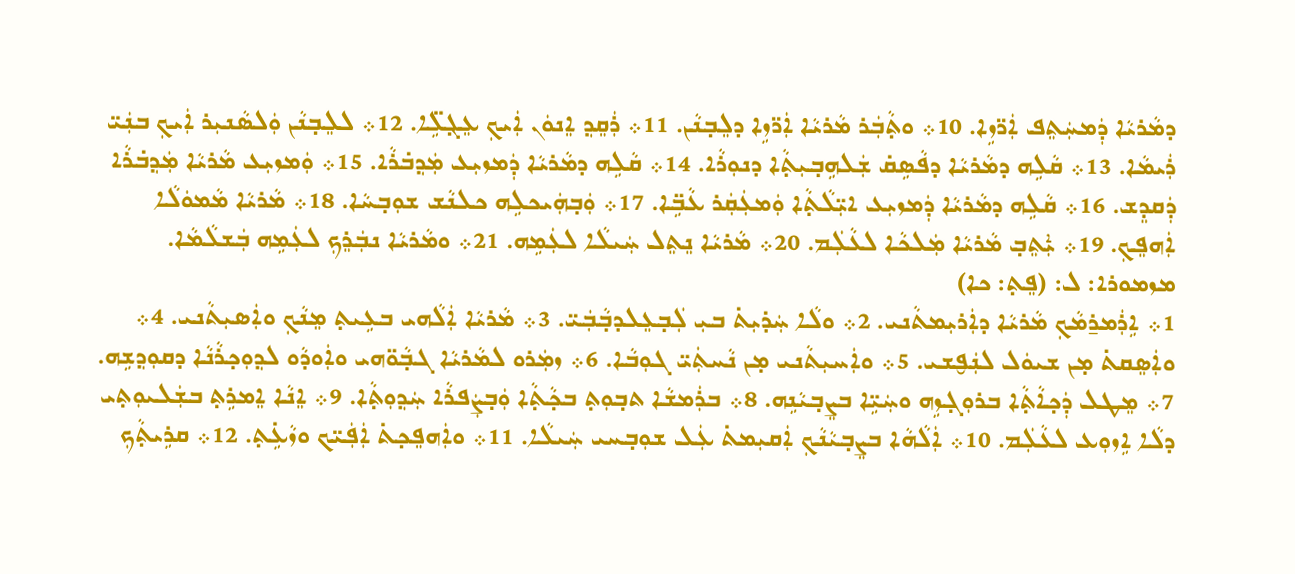ܕܡܵܪܝܵܐ ܕܲܡܚܲܬܸܦ ܐܲܪ̈ܙܹܐ. 10܀ ܘܬ̣ܵܒܲܪ ܡܵܪܝܵܐ ܐܲܪ̈ܙܹܐ ܕܠܸܒ̣ܢܵܢ. 11܀ ܪܲܩܸܕ݂ ܐܸܢܘܿܢ ܐܲܝܟ݂ ܥܸܓ̣ܠܹ̈ܐ. 12܀ ܠܠܸܒ̣ܢܵܢ ܘܲܠܣܵܢܝܼܪ ܐܲܝܟ݂ ܒܢܲܝ̈ ܪܲܝܡܵܐ. 13܀ ܩܵܠܹܗ ܕܡܵܪܝܵܐ ܕܦܵܣܹܩ݁ ܫܲܠܗܹܒ̣ܝܼܬ̣ܵܐ ܕܢܘܼܪܵܐ. 14܀ ܩܵܠܹܗ ܕܡܵܪܝܵܐ ܕܲܡܙܝܼܥ ܡܲܕ݂ܒ̇ܪܵܐ. 15܀ ܘܲܡܙܝܼܥ ܡܵܪܝܵܐ ܡܲܕ݂ܒ̇ܪܵܐ ܕܲܩܕܸܫ. 16܀ ܩܵܠܹܗ ܕܡܵܪܝܵܐ ܕܲܡܙܝܼܥ ܐܝܼ̈ܠܵܬ̣ܵܐ ܘܲܡܥܲܩܲܪ ܥܵܒܹ̈ܐ. 17܀ ܘܲܒ̣ܗܲܝܟܠܹܗ ܟܠܢܵܫ ܫܘܼܒ̣ܚܵܐ. 18܀ ܡܵܪܝܵܐ ܡܵܡܘܿܠܵܐ ܐܲܗܦܸܟ݂. 19܀ ܝܑܼܬܸܒ̣ ܡܵܪܝܵܐ ܡܲܠܟܵܐ ܠܥܵܠܲܡ. 20܀ ܡܵܪܝܵܐ ܢܸܬܸܠ ܚܲܝܠܵܐ ܠܥܲܡܹܗ. 21܀ ܘܡܵܪܝܵܐ ܢܒܲܪܸܟ݂ ܠܥܲܡܹܗ ܒܲܫܠܵܡܵܐ.
ܡܙܡܘܪܐ: ܠ: (ܦܸܬ̣: ܟܐ)
1܀ ܐܹܪܲܡܪ̱ܡܵܟ݂ ܡܵܪܝܵܐ ܕܐܲܪܝܼܡܬܵܢܝ. 2܀ ܘܠܵܐ ܚܲܕ̇ܝܼܬ̇ ܒܝܼ ܠܲܒ̣ܥܸܠܕܒ̣ܵܒܲܝ̈. 3܀ ܡܵܪܝܵܐ ܐܲܠܵܗܝ ܒܥܹܝܬ̣ ܡܸܢܵܟ݂ ܘܐܲܣܝܼܬܵܢܝ. 4܀ ܘܐܲܣܸܩܬ̇ ܡ̣ܢ ܫܝܘܿܠ ܠܢܲܦ̮ܫܝ. 5܀ ܘܐܲܚܝܼܬܵܢܝ ܡ̣ܢ ܢܵܚܬܲܝ̈ ܓܘܼܒܵܐ. 6܀ ܙܡܲܪܘ ܠܡܵܪܝܵܐ ܓܒ̣ܵܘ̈ܗܝ ܘܐܲܘܕܵܘ ܠܕ݂ܘܼܟ̣ܪܵܢܵܐ ܕܩܘܼܕ݂ܫܹܗ. 7܀ ܡܸܛܠ ܕܲܟ̣ܐܵܬ̣ܵܐ ܒܪܘܼܓ̣ܙܹܗ ܘܚܲܝܹ̈ܐ ܒܨܸܒ̣ܝܵܢܹܗ. 8܀ ܒܪܲܡܫܵܐ ܬܒ̣ܘܼܬ̣ ܒܟ̣ܵܬ̣ܵܐ ܘܲܒ̣ܨܲܦܪܵܐ ܚܲܕ݂ܘܼܬ̣ܵܐ. 9܀ ܐܸܢܵܐ ܐܸܡܪܹܬ̣ ܒܫܲܠܝܘܼܬ̣ܝ ܕܠܵܐ ܐܹܙܘܼܥ ܠܥܵܠܲܡ. 10܀ ܐܲܠܵܗܵܐ ܒܨܸܒ̣ܝܵܢܵܟ݂ ܐܲܩܝܼܡܬ̇ ܥܲܠ ܫܘܼܒ̣ܚܝ ܚܲܝܠܵܐ. 11܀ ܘܐܲܗܦܸܟ̣ܬ̇ ܐܲܦܲܝ̈ܟ ܘܙܵܥܹ̇ܬ̣. 12܀ ܩܪܹܝܬ̣ܵܟ݂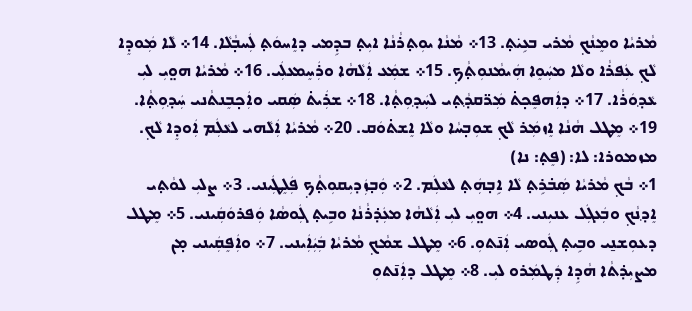ܡܵܪܝܵܐ ܘܡܸܢܵܟ݂ ܡܵܪܝ ܒܥܹܝ݁ܬ̣. 13܀ ܡܵܢܵܐ ܝܘܼܬ̣ܪܵܢܵܐ ܐܝܼܬ̣ ܒܕܹܡܝ ܕܐܸܚܘܿܬ̣ ܠܲܚܒ̣ܵܠܵܐ. 14܀ ܠܵܐ ܡܲܘܕܸܐ ܠܵܟ݂ ܥܲܦܪܵܐ ܘܠܵܐ ܡܚܲܘܸܐ ܗܲܝܡܵܢܘܼܬ̣ܵܟ݂. 15܀ ܫܡܲܥ ܐܲܠܵܗܵܐ ܘܪܲܚܸܡܥܠܲܝ. 16܀ ܡܵܪܝܵܐ ܗܘ̤ܝܼ ܠܝܼ ܥܵܕ݂ܘܿܪܵܐ. 17܀ ܕܐܲܗܦܸܟ̣ܬ̇ ܡܲܪ̈ܩܕ݂ܵܬ̣ܝ ܠܚܲܕ݂ܘܼܬ̣ܵܐ. 18܀ ܫܪܲܝܬ̇ ܣܲܩܝ ܘܐܲܟ̣ܒܸܢܬܵܢܝ ܚܲܕ݂ܘܼܬ̣ܵܐ. 19܀ ܡܸܛܠ ܗܵܢܵܐ ܐܸܙܡܲܪ ܠܵܟ݂ ܫܘܼܒ̣ܚܵܐ ܘܠܵܐ ܐܸܫܬ̇ܘܿܩ. 20܀ ܡܵܪܝܵܐ ܐܲܠܵܗܝ ܠܥܵܠܲܡ ܐܲܘܕܸܐ ܠܵܟ݂.
ܡܙܡܘܪܐ: ܠܐ: (ܦܸܬ̣: ܢܐ)
1܀ ܒܵܟ݂ ܡܵܪܝܵܐ ܣܲܒ̇ܪܹܬ̣ ܠܵܐ ܐܹܒ̣ܗܲܬ̣ ܠܥܵܠܲܡ. 2܀ ܘܲܒ̣ܙܲܕܝܼܩܘܼܬ̣ܵܟ݂ ܦܲܠܸܛܲܝܢܝ. 3܀ ܨܠܝܼ ܠܘܵܬ̣ܝ ܐܸܕ݂ܢܵܟ݂ ܘܒܲܥܓܲܠ ܥܢܝܼܢܝ. 4܀ ܗܘ̤ܝܼ ܠܝܼ ܐܲܠܵܗܵܐ ܡܥܲܕ̇ܪܵܢܵܐ ܘܒܹܝܬ̣ ܓܲܘܣܵܐ ܘܲܦܪܘܿܩܲܝܢܝ. 5܀ ܡܸܛܠ ܕܥܘܼܫܢ̱ܝ ܘܒܹܝܬ̣ ܓܲܘܣܝ ܐܲܢ̄ܬܘܼ. 6܀ ܡܸܛܠ ܫܡܵܟ݂ ܡܵܪܝܵܐ ܒܲܝܲܐܲܝܢܝ. 7܀ ܘܐܲܦܸܩܲܝܢܝ ܡ̣ܢ ܡܨܝܼܕ̇ܬܵܐ ܗܵܕܹܐ ܕܲܛܡܲܪܘ ܠܝܼ. 8܀ ܡܸܛܠ ܕܐܲܢ̄ܬܘܼ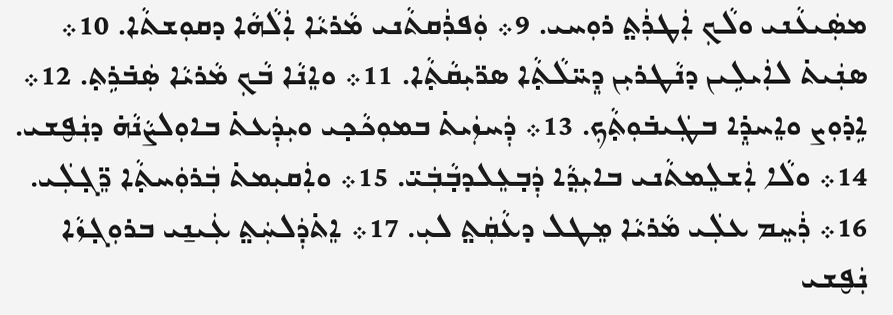ܡܣܲܝܥܵܢܝ ܘܠܵܟ݂ ܐܲܛܪܲܬ̤ ܪܘܼܚܝ. 9܀ ܘܲܦܪܲܩܬܵܢܝ ܡܵܪܝܵܐ ܐܲܠܵܗܵܐ ܕܩܘܼܫܬܵܐ. 10܀ ܣܢܲܝܬ̇ ܠܐܲܝܠܹܝܢ ܕܢܵܛܪܝܼܢ ܕܸܚ̈ܠܵܬ̣ܵܐ ܣܪ̈ܝܼܩܵܬ̣ܵܐ. 11܀ ܘܐܸܢܵܐ ܒܵܟ݂ ܡܵܪܝܵܐ ܣܲܒ̇ܪܹܬ̣. 12܀ ܐܹܕ̇ܘܼܨ ܘܐܸܚܕܸ̇ܐ ܒܛܲܝܒ̇ܘܼܬ̣ܵܟ݂. 13܀ ܕܲܚܙܲܝܬ̇ ܒܡܘܼܟܵܟ̣ܝ ܘܝܼܕܲܥܬ̇ ܒܐܘܼܠܨܵܢܵܗ̇ ܕܢܲܦ̮ܫܝ. 14܀ ܘܠܵܐ ܐܲܫܠܸܡܬܵܢܝ ܒܐܝܼܕ݂ܵܐ ܕܲܒ̣ܥܸܠܕܒ̣ܵܒܲܝ̈. 15܀ ܘܐܲܩܝܼܡܬ̇ ܒܲܪܘܲܚܬ̣ܵܐ ܪܸ̈ܓ̣ܠܲܝ. 16܀ ܪܲܚܸܡ ܥܠܲܝ ܡܵܪܝܵܐ ܡܸܛܠ ܕܥܵܩܲܬ̤ ܠܝܼ. 17܀ ܐܸܬ̇ܕܲܠܚܲܬ̤ ܥܲܝܢ̱ܝ ܒܪܘܼܓ̣ܙܵܐ ܢܲܦ̮ܫܝ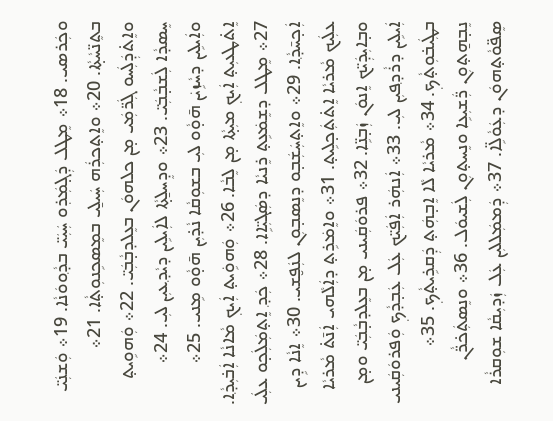ܘܟܲܪܣܝ. 18܀ ܡܸܛܠ ܕܲܓ̣ܡܲܪ݂ܘ ܚܲܝܲܝ̈ ܒܕ݂ܵܘܘܿܢܵܐ. 19܀ ܘܲܫܢܲܝ̈ ܒܬܸܢ̈ܚܵܬ̣ܵܐ. 20܀ ܘܐܸܬ̣ܟܪܲܗ ܚܲܝܠ̱ܝ ܒܡܸܣܟܹܢܘܼܬ̣ܵܐ. 21܀ ܘܐܸܬ̇ܕܲܠܲܚܘ ܓܲܪ̈ܡܲܝ ܡ̣ܢ ܟܠܗܘܿܢ ܒܥܸܠܕܒ̣ܵܒܲܝ̈. 22܀ ܘܲܗܘܹܝܬ̣ ܚܸܣܕܵܐ ܠܲܫܒ̣ܵܒܲܝ̈. 23܀ ܘܕܸܚܠ̱ܬ̣ܵܐ ܠܐܲܝܠܹܝܢ ܕܝܵܕ݂ܥܝܼܢ ܠܝܼ. 24܀ ܘܐܲܝܠܹܝܢ ܕܚܵܙܹܝ݁ܢ ܗ̄ܘ̣ܵܘ ܠܝܼ ܒܫܘܼܩܵܐ ܢܵܕ̇ܝܼܢ ܗ̄ܘ̣ܵܘ ܡܹܢܝ. 25܀ ܐܸܬ̇ܛܥܝܼܬ̣ ܐܲܝܟ݂ ܡܝܼܬ̣ܵܐ ܡ̣ܢ ܠܸܒܵܐ. 26܀ ܘܲܗܘܹ݁ܝܬ̣ ܐܲܝܟ݂ ܡܵܐܢܵܐ ܐܲܒ̇ܝܼܕ݂ܵܐ. 27܀ ܡܸܛܠ ܕܫܸܡ݁ܥܹܬ̣ ܪܸܢܝܵܐ ܕܣܲܓܝܼ̈ܐܹܐ. 28܀ ܟܲܕ݂ ܐܸܬ̣ܡܲܠܲܟ̣ܘ ܥܠܲܝ ܐܲܟ̣ܚ̄ܕ݂ܵܐ. 29܀ ܘܐܸܬ̣ܚܲܫܲܒ̣ܘ ܕܢܸܣܒ̣ܘܼܢ ܠܢܲܦ̮ܫܝ. 30܀ ܐܸܢܵܐ ܕܹܝܢ ܥܠܲܝܟ ܡܵܪܝܵܐ ܐܸܬ̇ܬܲܟ̣ܠܹܝܬ̣. 31܀ ܘܐܸܡ݁ܪܹܬ̣ ܕܐܲܠܵܗܝ ܐܲܢ̄ܬ̇ ܡܵܪܝܵܐ ܘܒ̣ܐܝܼܕܲܝ̈ܟ ܐܸܢܘܿܢ ܙܲܒ̣ܢܹ̈ܐ. 32܀ ܦܪܘܿܩܲܝܢܝ ܡ̣ܢ ܒܥܸܠܕܒ̣ܵܒܲܝ̈ ܘܡ̣ܢ ܐܲܝܠܹܝܢ ܕܪܵܕ݂ܦܝܼܢ ܠܝܼ. 33܀ ܐܲܢܗܲܪ ܐܲܦܲܝ̈ܟ ܥܲܠ ܥܲܒ̣ܕܵܟ݂ ܘܲܦܪܘܿܩܲܝܢܝ ܒܛܲܝܒ̇ܘܼܬ̣ܵܟ݂. 34܀ ܡܵܪܝܵܐ ܠܵܐ ܐܸܒ̣ܗܲܬ̣ ܕܲܩܪܹܝܬ̣ܵܟ݂. 35܀ ܢܸܒ̣ܗ̱ܬ̣ܘܼܢ ܪ̈ܲܫܝܼܥܹܐ ܘܢܸܚܬ̣ܘܼܢ ܠܲܫܝܘܿܠ. 36܀ ܘܢܸܣܬܲܟ̇ܪ̈ܵܢ ܣܸܦ̈ܘܵܬ̣ܗܘܿܢ ܕܥܲܘܵܠܹ̈ܐ. 37܀ ܕܲܡܡܲܠܠܝܼܢ ܥܲܠ ܙܲܕܝܼܩܵܐ ܫܘܼܩܪܵܐ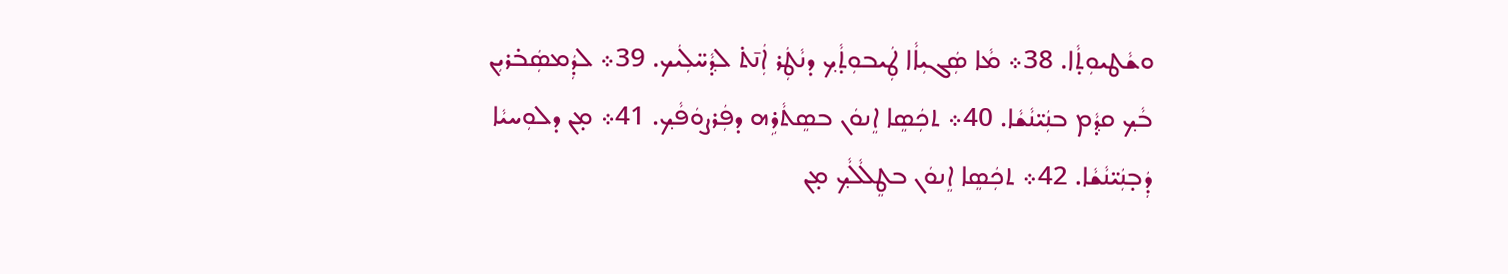ܘܫܵܛܝܘܼܬ̣ܵܐ. 38܀ ܡܵܐ ܣܲܓܝܼܐܵܐ ܛܲܝܒܘܼܬ̣ܵܟ݂ ܕܢܵܛܲܪ ܐܲܢ̄ܬ̇ ܠܕ݂ܵܚ̈ܠܲܝܟ. 39܀ ܠܕܲܡܣܲܒ̇ܪܝܼܢ ܒܵܟ݂ ܩܕ݂ܵܡ ܒܢܲܝ̈ܢܵܫܵܐ. 40܀ ܬܟܲܣܸܐ ܐܸܢܘܿܢ ܒܣܸܬܵܪܹܗ ܕܦܲܪܨܘܿܦܵܟ݂. 41܀ ܡ̣ܢ ܕܠܘܼܚܝܵܐ ܕܲܒ̣ܢܲܝ̈ܢܵܫܵܐ. 42܀ ܬܟܲܣܸܐ ܐܸܢܘܿܢ ܒܛܸܠܵܠܵܟ݂ ܡ̣ܢ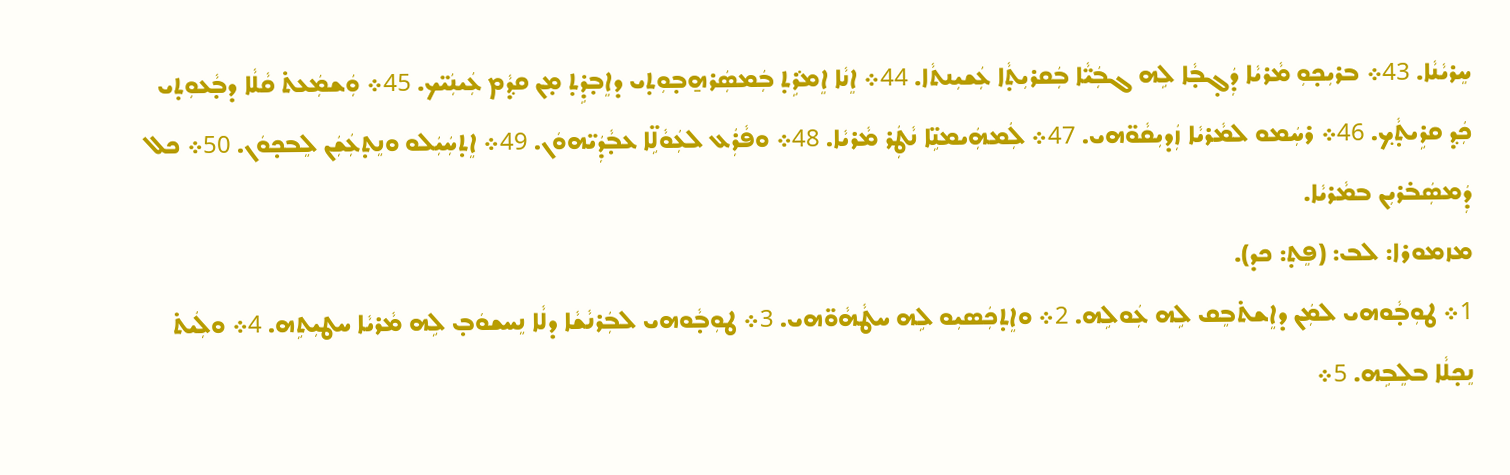ܚܸܪܝܵܢܵܐ. 43܀ ܒܪܝܼܟ̣ܘܼ ܡܵܪܝܵܐ ܕܲܓ̣ܒ̣ܵܐ ܠܹܗ ܓܒܲܝ̈ܵܐ ܒܲܩܪܝܼܬ̣ܵܐ ܥܲܫܝܼܢܬܵܐ. 44܀ ܐܸܢܵܐ ܐܸܡ݁ܪܹܬ̣ ܒܲܡܣܲܪܗ̱ܒ̣ܘܼܬ̣ܝ ܕܐܸܒ̣ܕܹ̇ܬ̣ ܡ̣ܢ ܩܕ݂ܵܡ ܥܲܝܢܲܝ̈ܟ. 45܀ ܘܲܫܡܲܥܬ̇ ܩܵܠܵܐ ܕܒ̣ܵܥܘܼܬ̣ܝ ܟܲܕ݂ ܩܪܹܝܬ̣ܵܟ݂. 46܀ ܪܚܲܡܘ ܠܡܵܪܝܵܐ ܙܲܕܝܼܩܵܘ̈ܗܝ. 47܀ ܠܲܡܗܲܝܡܢܹ̈ܐ ܢܵܛܲܪ ܡܵܪܝܵܐ. 48܀ ܘܦܵܪܲܥ ܠܥܲܘܵܠܹ̈ܐ ܥܒ̣ܵܕܲܝ̈ܗܘܿܢ. 49܀ ܐܸܬ̣ܚܲܝܲܠܘ ܘܢܸܬ̣ܥܲܫܲܢ ܠܸܒܟ̣ܘܿܢ. 50܀ ܟܠ ܕܲܡܣܲܒ̇ܪܝܼܢ ܒܡܵܪܝܵܐ.
ܡܙܡܘܪܐ: ܠܒ: (ܦܸܬ̣: ܟܕ).
1܀ ܛܘܼܒ̣ܵܘܗܝ ܠܡܲܢ ܕܐܸܫܬ̇ܒܸܩ ܠܹܗ ܥܲܘܠܹܗ. 2܀ ܘܐܸܬ̣ܟܲܣܝܼܘ ܠܹܗ ܚܛܵܗܵܘ̈ܗܝ. 3܀ ܛܘܼܒ̣ܵܘܗܝ ܠܒܲܪܢܵܫܵܐ ܕܠܵܐ ܢܸܚܫܘܿܒ̣ ܠܹܗ ܡܵܪܝܵܐ ܚܛܝܼܬܹܗ. 4܀ ܘܠܲܝܬ̇ ܢܸܟ̣ܠܵܐ ܒܠܸܒܹܗ. 5܀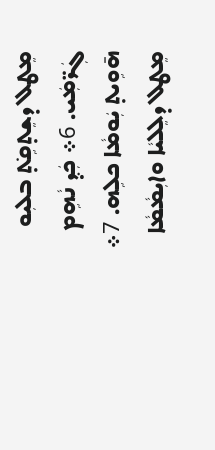ܡܸܛܠ ܕܫܸܬ̣ܩܹ݁ܬ̣ ܒܠܝܼܘ ܓܲܪ̈ܡܲܝ. 6܀ ܟܲܕ݂ ܢܵܗܹܡ ܗ̄ܘܹܝܬ̣ ܝܲܘܡܵܐ ܟܠܹܗ. 7܀ ܡܸܛܠ ܕܠܸܠܝܵܐ ܘܐܝܼܡܵܡܵܐ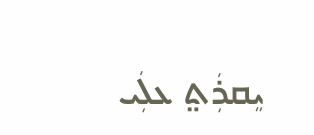ܝܸܩܪܲܬ̤ ܥܠܲܝ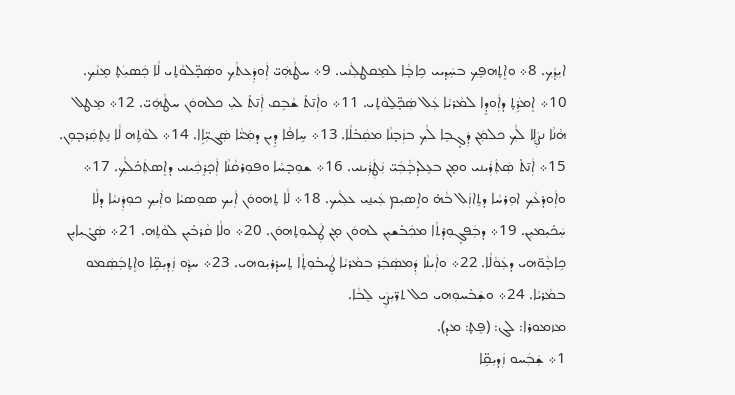ܐܝܼܕ݂ܵܟ݂. 8܀ ܘܐܸܬ̣ܗܦܸܟ݂ ܒܚܲܕ݂ܝܝ ܟܹܐܒ̣ܵܐ ܠܡܸܩܛܠܲܢܝ. 9܀ ܚܛܵܗܲܝ̈ ܐܲܘܕܲܥܬܵܟ݂ ܘܣܲܟ̣̈ܠܘܵܬ̣ܝ ܠܵܐ ܟܲܣܝܼ݁ܬ̣ ܡܸܢܵܟ݂. 10܀ ܐܸܡ݁ܪܹܬ̣ ܕܐܲܘܕܸܐ ܠܡܵܪܝܵܐ ܥܲܠ ܣܲܟ̣̈ܠ̱ܘܵܬ̣ܝ. 11܀ ܘܐܲܢ̄ܬ̇ ܫܵܒܹܩ ܐܲܢ̄ܬ̇ ܠܝܼ ܟܠܗܘܿܢ ܚܛܵܗܲܝ̈. 12܀ ܡܸܛܠ ܗܵܢܵܐ ܢܨܲܠܸܐ ܠܵܟ݂ ܟܠܡܲܢ ܕܲܓ̣ܒܸܐ ܠܵܟ݂ ܒܙܲܒ̣ܢܵܐ ܡܩܲܒ̇ܠܵܐ. 13܀ ܚܹܐܦܵܐ ܕܹܝܢ ܕܡܲܝ̈ܵܐ ܣܲܓܝܼ̈ܐܹܐ. 14܀ ܠܘܵܬܹܗ ܠܵܐ ܢܸܬ̣ܩܲܪܒ̣ܘܼܢ. 15܀ ܐܲܢ̄ܬ̇ ܣܲܬܲܪܲܝܢܝ ܘܡ̣ܢ ܒܥܸܠܕܒ̣ܵܒܲܝ̈ ܢܲܛܲܪܲܝܢܝ. 16܀ ܫܘܼܒ̣ܚܵܐ ܘܦܘܼܪܩܵܢܵܐ ܐܲܟ̣ܪܸܟܲܝܢܝ ܕܐܸܣܬܲܟ̇ܠܵܟ݂. 17܀ ܘܐܲܘܕ̇ܥܵܟ݂ ܐܘܼܪܚܵܐ ܕܬܹܐܙܲܠ ܒܵܗ̇ ܘܐܹܣܝܼܡ ܥܲܝܢ̱ܝ ܥܠܲܝܟ. 18܀ ܠܵܐ ܬܸܗܘܘܿܢ ܐܲܝܟ݂ ܣܘܼܣܝܵܐ ܘܐܲܝܟ݂ ܟܘܼܕܲܢܝܵܐ ܕܠܵܐ ܚܲܟ̇ܝܼܡܝܼܢ. 19܀ ܕܒܲܦܓ̣ܘܼܕ̇ܬܵܐ ܡܟܲܒ̇ܫܝܼܢ ܠܗܘܿܢ ܡ̣ܢ ܛܲܠܝܘܼܬ̣ܗܘܿܢ. 20܀ ܘܠܵܐ ܩܵܪܒ̇ܝܼܢ ܠܘܵܬܹܗ. 21܀ ܣܲܓ̇ܝܼܐܝܼܢ ܟܹܐܒ̣ܵܘ̈ܗܝ ܕܥܲܘܵܠܵܐ. 22܀ ܘܐܲܝܢܵܐ ܕܲܡܣܲܒܲܪ ܒܡܵܪܝܵܐ ܛܲܝܒ̇ܘܼܬ̣ܵܐ ܬܸܚܕ̇ܪܝܼܘܗܝ. 23܀ ܚܕ݂ܵܘ ܙܲܕܝܼܩܹ̈ܐ ܘܐܸܬ̣ܒܲܣܲܡܘ ܒܡܵܪܝܵܐ. 24܀ ܘܫܲܒ̇ܚܘܼܗܝ ܟܠ ܬܪ̈ܝܼܨܲܝ ܠܸܒܵܐ.
ܡܙܡܘܪܐ: ܠܓ: (ܦܸܬ̣: ܡܕ).
1܀ ܫܲܒܲܚܘ ܙܲܕܝܼܩܹ̈ܐ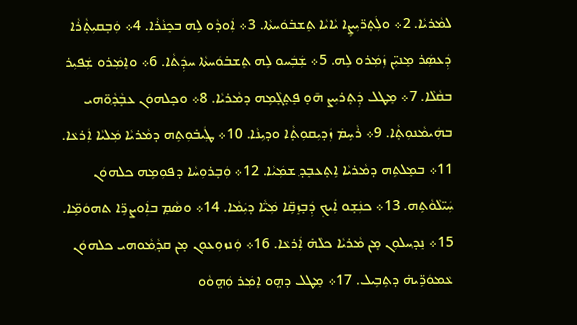ܠܡܵܪܝܵܐ. 2܀ ܘܠܲܬ̣ܪ̈ܝܼܨܹܐ ܝܵܐܝܵܐ ܬܸܫܒ̇ܘܿܚܬܵܐ. 3܀ ܐܲܘܕܵܘ ܠܹܗ ܒܟܸܢܵܪܵܐ. 4܀ ܘܲܒ̣ܩܝܼܬ̣ܵܪܵܐ ܕܲܥܣܲܪ ܡܸܢܝܼ̈ܢ ܙܲܡܲܪܘ ܠܹܗ. 5܀ ܫܲܒܲܚܘ ܠܹܗ ܬܸܫܒ̇ܘܿܚܬܵܐ ܚܕܲܬܵܐ. 6܀ ܘܐܸܡܲܪܘ ܫܲܦܝܼܪ ܒܩܵܠܵܐ. 7܀ ܡܸܛܠ ܕܲܬ̣ܪܝܼܨ ܗ̄ܘ̣ ܦܸܬ̣ܓ̣ܵܡܹܗ ܕܡܵܪܝܵܐ. 8܀ ܘܟ̣ܠܗܘܿܢ ܥܒ̣ܵܕ݂ܵܘ̈ܗܝ ܒܗܲܝܡܵܢܘܼܬ̣ܵܐ. 9܀ ܪܵܚܹܡ݁ ܙܲܕܝܼܩܘܼܬ̣ܵܐ ܘܕ݂ܝܼܢܵܐ. 10܀ ܛܲܝܒ̇ܘܼܬܹܗ ܕܡܵܪܝܵܐ ܡܲܠܝܵܐ ܐܲܪܥܵܐ. 11܀ ܒܡܸܠܬܹܗ ܕܡܵܪܝܵܐ ܐܹܬ̣ܥܒܸܕ݂ ܫܡܲܝܵܐ. 12܀ ܘܲܒ̣ܪܘܼܚܵܐ ܕܦܘܼܡܹܗ ܟܠܗܘܿܢ ܚܲܝ̈ܠܵܘܵܬܹܗ. 13܀ ܟܢܲܫ̣ܘ ܐܲܝܟ݂ ܕܲܒ̣ܙܸܩܹ̈ܐ ܡܲܝ̈ܵܐ ܕܝܲܡܵܐ. 14܀ ܘܣܵܡ݂ ܒܐܲܘܨܪܹ̈ܐ ܬܗܘܿܡܹ̈ܐ. 15܀ ܢܸܕ݂ܚܠܘܼܢ ܡ̣ܢ ܡܵܪܝܵܐ ܟܠܵܗ̇ ܐܲܪܥܵܐ. 16܀ ܘܲܢܙܘܼܥܘܼܢ ܡ̣ܢ ܩܕ݂ܵܡܵܘܗܝ ܟܠܗܘܿܢ ܥܵܡܘܿܪܹ̈ܝܗ̇ ܕܬܹܒܹܝܠ. 17܀ ܡܸܛܠ ܕܗ̤ܘ ܐܸܡܲܪ ܘܲܗ̤ܘܵܘ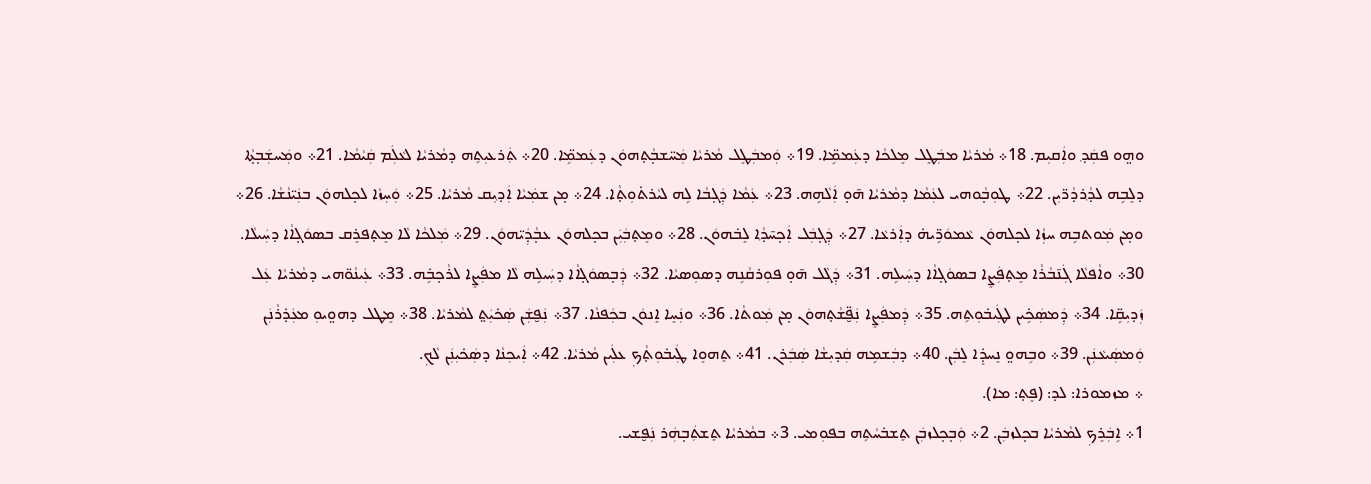ܘܗ̤ܘ ܦܩܲܕ݂ ܘܐܲܩܝܼܡ. 18܀ ܡܵܪܝܵܐ ܡܒܲܛܸܠ ܡܸܠܟܵܐ ܕܥܲܡܡܹ̈ܐ. 19܀ ܘܲܡܒܲܛܸܠ ܡܵܪܝܵܐ ܡܲܚ̈ܫܒ̣ܵܬ̣ܗܘܿܢ ܕܥܲܡܡܹ̈ܐ. 20܀ ܬܲܪܥܝܼܬܹܗ ܕܡܵܪܝܵܐ ܠܥܵܠܲܡ ܩܲܝܵܡܵܐ. 21܀ ܘܡܲܚܫܲܒ̣ܬ̣ܵܐ ܕܠܸܒܹܗ ܠܕ݂ܵܪܕܵܪ̈ܝܼܢ. 22܀ ܛܘܼܒ̣ܵܘܗܝ ܠܥܲܡܵܐ ܕܡܵܪܝܵܐ ܗ̄ܘ̣ ܐܲܠܵܗܹܗ. 23܀ ܥܲܡܵܐ ܕܲܓ̣ܒܵܐ ܠܹܗ ܠܝܵܪܬ̇ܘܼܬ̣ܵܐ. 24܀ ܡ̣ܢ ܫܡܲܝܵܐ ܐܲܕ݂ܝܼܩ ܡܵܪܝܵܐ. 25܀ ܘܲܚ݂ܙܵܐ ܠܟ̣ܠܗܘܿܢ ܒܢܲܝ̈ܢܵܫܵܐ. 26܀ ܘܡ̣ܢ ܡܲܘܬܒܹܗ ܚܙ݂ܵܐ ܠܟ̣ܠܗܘܿܢ ܥܵܡܘܿܪܹ̈ܝܗ̇ ܕܐܲܪܥܵܐ. 27܀ ܕܲܓ̣ܒܲܠ ܐܲܟ̣ܚ̄ܕ݂ܵܐ ܠܸܒ̇ܗܘܿܢ. 28܀ ܘܡܸܬ̣ܒܲܝܲܢ ܒܟ̣ܠܗܘܿܢ ܥܒ̣ܵܕܲܝ̈ܗܘܿܢ. 29܀ ܡܲܠܟܵܐ ܠܵܐ ܡܸܬ̣ܦܪܸܩ ܒܣܘܿܓ̣ܐܵܐ ܕܚܲܝܠܵܐ. 30܀ ܘܐܵܦܠܵܐ ܓܲܢ̄ܒܵܪܵܐ ܡܸܬ̣ܦܲܨܸܐ ܒܣܘܿܓ̣ܐܵܐ ܕܚܲܝܠܹܗ. 31܀ ܕܲܓܵܠ ܗ̄ܘ̣ ܦܘܼܪܩܵܢܹܗ ܕܣܘܼܣܝܵܐ. 32܀ ܕܲܒ̣ܣܘܿܓ̣ܐܵܐ ܕܚܲܝܠܹܗ ܠܵܐ ܡܦܲܨܸܐ ܠܪܵܟ̣ܒܹ̇ܗ. 33܀ ܥܲܝܢܵܘ̈ܗܝ ܕܡܵܪܝܵܐ ܥܲܠ ܙܲܕܝܼܩܹ̈ܐ. 34܀ ܕܲܡܣܲܟܹ̇ܝܢ ܠܛܲܝܒ̇ܘܼܬܹܗ. 35܀ ܕܲܡܦܲܨܸܐ ܢܲܦ̮̈ܫܵܬ̣ܗܘܿܢ ܡ̣ܢ ܡܲܘܬܵܐ. 36܀ ܘܢܲܚܸܐ ܐܸܢܘܿܢ ܒܟܲܦܢܵܐ. 37܀ ܢܲܦ̮ܫܲܢ ܣܲܟ̇ܝܲܬ̤ ܠܡܵܪܝܵܐ. 38܀ ܡܸܛܠ ܕܗܘ̤ܝܘܼ ܡܥܲܕ̇ܪܵܢܲܢ ܘܲܡܣܲܝܥܵܢܲܢ. 39܀ ܘܒܹܗܘ̤ ܢܸܚܕܸ̇ܐ ܠܸܒܲܢ. 40܀ ܕܒܲܫܡܹܗ ܩܲܕܝܼܫܵܐ ܣܲܒܲܪܢ. 41܀ ܬܸܗܘܸܐ ܛܲܝܒ̇ܘܼܬ̣ܵܟ݂ ܥܠܲܝܢ ܡܵܪܝܵܐ. 42܀ ܐܲܝܟ݂ܢܵܐ ܕܣܲܟ̇ܝܼܢܲܢ ܠܵܟ݂.
܀ ܡܙܡܘܪܐ: ܠܕ: (ܦܸܬ̣: ܡܐ).
1܀ ܐܹܒܲܪܸܟ݂ ܠܡܵܪܝܵܐ ܒܟ̣ܠܙܒܲܢ. 2܀ ܘܲܒ̣ܟ̣ܠܙܒܲܢ ܬܸܫܒ̇ܚܵܬܹܗ ܒܦܘܼܡܝ. 3܀ ܒܡܵܪܝܵܐ ܬܸܫܬܲܒ̣ܗܲܪ ܢܲܦ̮ܫܝ.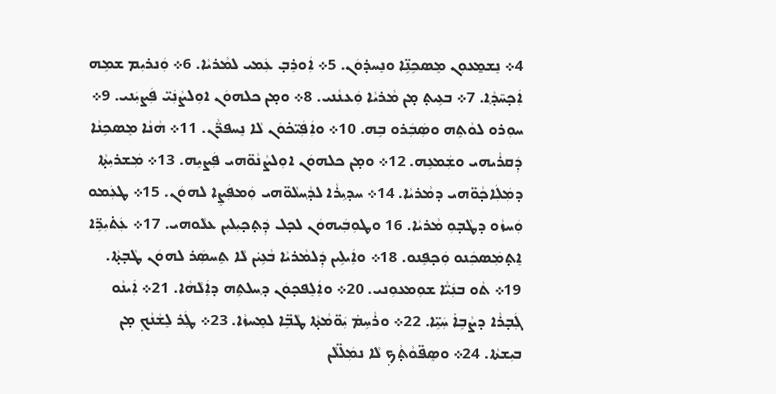4܀ ܢܸܫܡ̱ܥܘܼܢ ܡܸܣܟܹܢܹ̈ܐ ܘܢܸܚܕ̇ܘܿܢ. 5܀ ܐܲܘܪܸܒ̣ ܥܲܡܝ ܠܡܵܪܝܵܐ. 6܀ ܘܲܢܪܝܼܡ ܫܡܹܗ ܐܲܟ̣ܚ̄ܕ݂ܵܐ. 7܀ ܒܥܹܝܬ̣ ܡ̣ܢ ܡܵܪܝܵܐ ܘܲܥܢܵܢܝ. 8܀ ܘܡ̣ܢ ܟܠܗܘܿܢ ܐܘܼܠܨܵܢܲܝ̈ ܦܲܨܝܲܢܝ. 9܀ ܚܘܼܪܘ ܠܘܵܬܹܗ ܘܣܲܒܲܪܘ ܒܹܗ. 10܀ ܘܐܲܦܲܝ̈ܟ̇ܘܿܢ ܠܵܐ ܢܸܚܦܪ̈ܵܢ. 11܀ ܗܵܢܵܐ ܡܸܣܟܹܢܵܐ ܕܲܩܪܵܝܗܝ ܘܫܲܡܥܹܗ. 12܀ ܘܡ̣ܢ ܟܠܗܘܿܢ ܐܘܼܠܨܵܢܵܘ̈ܗܝ ܦܲܨܝܹܗ. 13܀ ܡܲܫܪܝܼܬ̣ܵܐ ܕܡܲܠܲܐܟ̣ܵܘ̈ܗܝ ܕܡܵܪܝܵܐ. 14܀ ܚܕ݂ܝܼܪܵܐ ܠܕ݂ܵܚܠܵܘ̈ܗܝ ܘܲܡܦܲܨܸܐ ܠܗܘܿܢ. 15܀ ܛܥܲܡܘ ܘܲܚܙܵܘ ܕܛܵܒ̣ܘܼ ܡܵܪܝܵܐ. 16 ܘܛܘܼܒܲܝܗܘܿܢ ܠܟ̣ܠ ܕܲܬ̣ܟ̣ܝܼܠܝܼܢ ܥܠܵܘܗܝ. 17܀ ܥܲܬ̇ܝܼܪܹ̈ܐ ܐܸܬ̣ܡܲܣܟܲܢܘ ܘܲܟ̣ܦܸܢܘ. 18܀ ܘܐܲܝܠܹܝܢ ܕܲܠܡܵܪܝܵܐ ܒܵܥܹܝ݁ܢ ܠܵܐ ܬܸܚܣܲܪ ܠܗܘܿܢ ܛܵܒ̣ܬ̣ܵܐ. 19܀ ܬܵܘ ܒܢܲܝ̈ܵܐ ܫܘܼܡܥܘܼܢܝ. 20܀ ܘܐܲܠܸܦܟ̣ܘܿܢ ܕ݂ܚܠܬܹܗ ܕܐܲܠܵܗܵܐ. 21܀ ܐܲܝܢܵܘ ܓܲܒ̣ܪܵܐ ܕܨܵܒܹܐ݁ ܚܲܝܹ̈ܐ. 22܀ ܘܪܵܚܹܡ݁ ܝܲܘ̈ܡܵܬ̣ܵܐ ܛܵܒܹ̈ܐ ܠܡܸܚܙܵܐ. 23܀ ܛܲܪ ܠܸܫܵܢܵܟ݂ ܡ̣ܢ ܒܝܼܫܬܵܐ. 24܀ ܘܣܸܦ̈ܘܵܬ̣ܵܟ݂ ܠܵܐ ܢܡܲܠ̈ܠܵܢ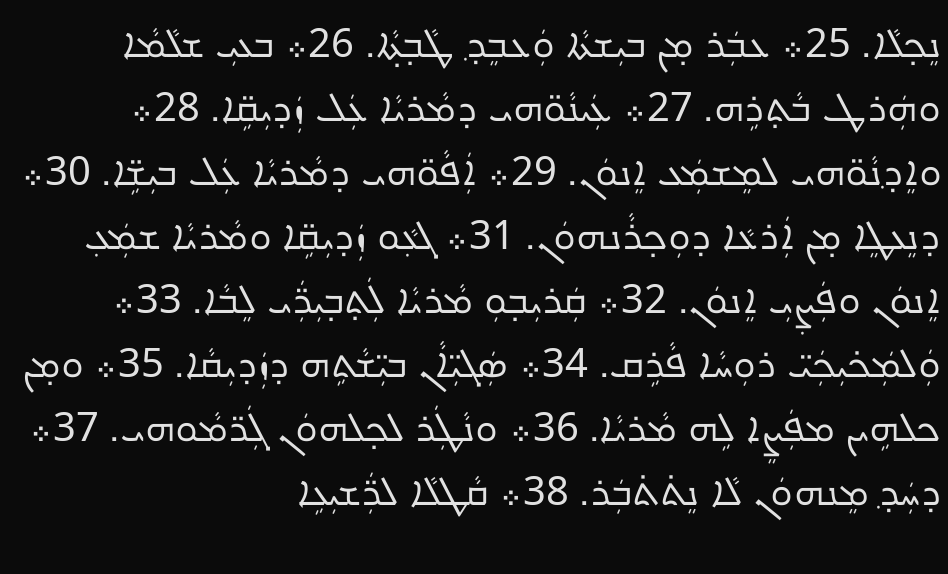ܢܸܟ̣ܠܵܐ. 25܀ ܥܒܲܪ ܡ̣ܢ ܒܝܼܫܬܵܐ ܘܲܥܒܸܕ݂ ܛܵܒ̣ܬ̣ܵܐ. 26܀ ܒܥܝܼ ܫܠܵܡܵܐ ܘܗܲܪܛ ܒܵܬ̣ܪܹܗ. 27܀ ܥܲܝܢܵܘ̈ܗܝ ܕܡܵܪܝܵܐ ܥܲܠ ܙܲܕܝܼܩܹ̈ܐ. 28܀ ܘܐܸܕ݂ܢܵܘ̈ܗܝ ܠܡܸܫܡܲܥ ܐܸܢܘܿܢ. 29܀ ܐܲܦܵܘ̈ܗܝ ܕܡܵܪܝܵܐ ܥܲܠ ܒܝܼܫܹ̈ܐ. 30܀ ܕܢܸܥܛܸܐ ܡ̣ܢ ܐܲܪܥܵܐ ܕܘܼܟ̣ܪܵܢܗܘܿܢ. 31܀ ܓܥ݂ܵܘ ܙܲܕܝܼܩܹ̈ܐ ܘܡܵܪܝܵܐ ܫܡܲܥ݂ ܐܸܢܘܿܢ ܘܦܲܨ݂ܝܼ ܐܸܢܘܿܢ. 32܀ ܩܲܪܝܼܒ̣ܘܼ ܡܵܪܝܵܐ ܠܲܬ̣ܒ̣ܝܼܪ̈ܲܝ ܠܸܒܵܐ. 33܀ ܘܲܠܡܲܟ̇ܝܼܟܲܝ̈ ܪܘܼܚܵܐ ܦܵܪܹܩ. 34܀ ܣܲܓܝܼ̈ܐܵܢ ܒܝܼ̈ܫܵܬܹܗ ܕܙܲܕܝܼܩܵܐ. 35܀ ܘܡ̣ܢ ܟܠܗܹܝܢ ܡܦܲܨܸܐ ܠܹܗ ܡܵܪܝܵܐ. 36܀ ܘܢܵܛܲܪ ܠܟ̣ܠܗܘܿܢ ܓܲܪ̈ܡܵܘܗܝ. 37܀ ܕܚܲܕ݂ ܡܸܢܗܘܿܢ ܠܵܐ ܢܸܬ̇ܬ̇ܒܲܪ. 38܀ ܩܵܛܠܵܐ ܠܪ̈ܲܫܝܼܥܹܐ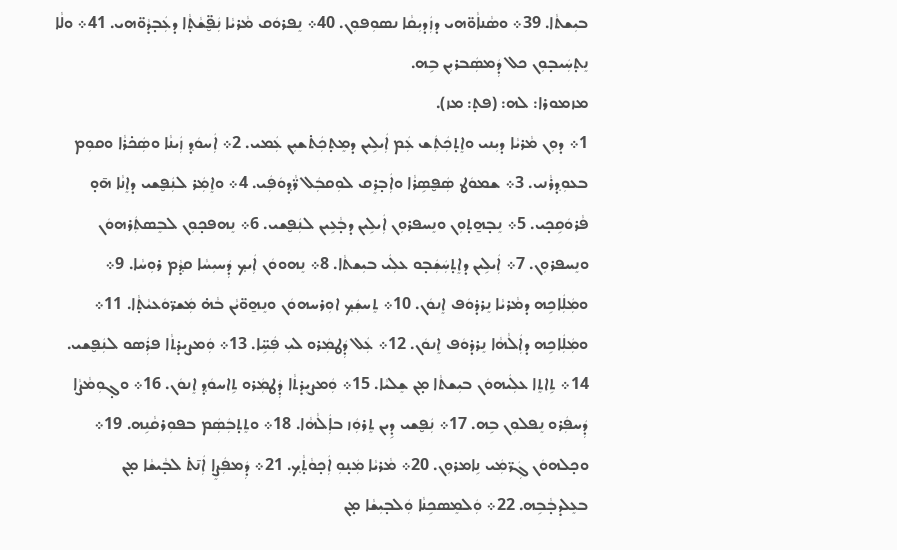ܒܝܼܫܬܵܐ. 39܀ ܘܣܵܢܐܵܘ̈ܗܝ ܕܙܲܕܝܼܩܵܐ ܢܣܘܼܦܘܼܢ. 40܀ ܢܸܦܪܘܿܩ ܡܵܪܝܵܐ ܢܲܦ̮̈ܫܵܬ̣ܵܐ ܕܥܲܒ̣ܕܵܘ̈ܗܝ. 41܀ ܘܠܵܐ ܢܸܬ̣ܚܲܝܒ̣ܘܼܢ ܟܠ ܕܲܡܣܲܒܪܝܼܢ ܒܹܗ.
ܡܙܡܘܪܐ: ܠܗ: (ܦܬ̣: ܡܙ).
1܀ ܕܘܼܢ ܡܵܪܝܵܐ ܕܝܼܢܝ ܘܐܸܬ̣ܟܲܬܲܫ ܥܲܡ ܐܲܝܠܹܝܢ ܕܡܸܬ̣ܟܲܬ̇ܫܝܼܢ ܥܲܡܝ. 2܀ ܐܲܚܘܿܕ݂ ܙܲܝܢܵܐ ܘܣܲܟ̇ܪܵܐ ܘܩܘܼܡ ܒܥܘܼܕ݂ܪܵܢܝ. 3܀ ܫܡܘܿܛ ܣܲܦ̮ܣܹܪܵܐ ܘܐܲܒ̣ܪܸܩ ܠܘܼܩܒܲܠ ܪ̈ܵܕ݂ܘܿܦܲܝ. 4܀ ܘܐܸܡܲܪ ܠܢܲܦ̮ܫܝ ܕܐܸܢܵܐ ܗ̄ܘ̣ ܦܵܪܘܿܩܹܟ̣ܝ. 5܀ ܢܸܒ̣ܗ̱ܬ̣ܘܼܢ ܘܢܸܚܦܪܘܼܢ ܐܲܝܠܹܝܢ ܕܒ̣ܵܥܹܝܢ ܠܢܲܦ̮ܫܝ. 6܀ ܢܸܗܦܟ̣ܘܼܢ ܠܒܸܣܬܲܪܗܘܿܢ ܘܢܸܚܦܪܘܼܢ. 7܀ ܐܲܝܠܹܝܢ ܕܐܸܬ̣ܚܲܫܲܒ̣ܘ ܥܠܲܝ ܒܝܼܫܬܵܐ. 8܀ ܢܸܗܘܘܿܢ ܐܲܝܟ݂ ܕܲܚܝܼܚܵܐ ܩܕ݂ܵܡ ܪܘܼܚܵܐ. 9܀ ܘܡܲܠܲܐܟܹܗ ܕܡܵܪܝܵܐ ܢܸܪܕ̇ܘܿܦ ܐܸܢܘܿܢ. 10܀ ܬܸܚܫܲܟ݂ ܐܘܼܪܚܗܘܿܢ ܘܢܸܗ̱ܘ̈ܝܵܢ ܒܵܗ̇ ܡܲܫܪ̈ܘܿܥܝܵܬ̣ܵܐ. 11܀ ܘܡܲܠܲܐܟܹܗ ܕܐܲܠܵܗܵܐ ܢܸܪܕ̇ܘܿܦ ܐܸܢܘܿܢ. 12܀ ܥܲܠ ܕܲܛܡܲܪܘ ܠܝܼ ܦܲܚܹ̈ܐ. 13܀ ܘܲܡܨܝܼܕ̇ܬܵܐ ܦܪܲܣܘ ܠܢܲܦ̮ܫܝ. 14܀ ܬܹܐܬܸܐ ܥܠܲܝܗܘܿܢ ܒܝܼܫܬܵܐ ܡ̣ܢ ܫܸܠܝܵܐ. 15܀ ܘܲܡܨܝܼܕ̇ܬܵܐ ܕܲܛܡܲܪܘ ܬܹܐܚܘܿܕ݂ ܐܸܢܘܿܢ. 16܀ ܘܓ̣ܘܼܡܵܨܵܐ ܕܲܚܦܲܪܘ ܢܸܦܠܘܼܢ ܒܹܗ. 17܀ ܢܲܦ̮ܫܝ ܕܹܝܢ ܬܸܪܘܲܙ ܒܐܲܠܵܗܵܐ. 18܀ ܘܬܸܬ̣ܒܲܣܲܡ ܒܦܘܼܪܩܵܢܹܗ. 19܀ ܘܟ̣ܠܗܘܿܢ ܓܲܪ̈ܡܲܝ ܢܹܐܡܪܘܼܢ. 20܀ ܡܵܪܝܵܐ ܡܲܢ̣ܘܼ ܐܲܟ̣ܘܵܬ̣ܵܟ݂. 21܀ ܕܲܡܦܲܨܸܐ ܐܲܢ̄ܬ̇ ܠܒ̣ܵܝܫܵܐ ܡ̣ܢ ܒܥܸܠܕܒ̣ܵܒܹܗ. 22܀ ܘܲܠܡܸܣܟܹܢܵܐ ܘܲܠܒ̣ܝܼܫܵܐ ܡ̣ܢ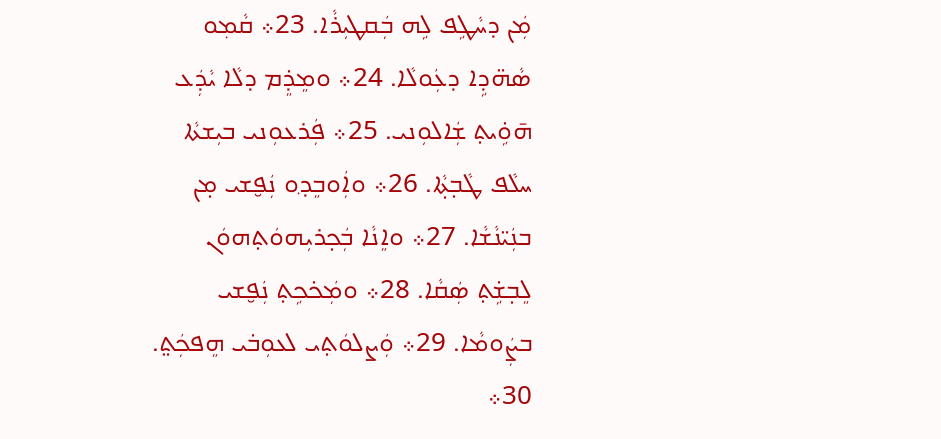ܡܲܢ ܕܚܵܛܹܦ ܠܹܗ ܒܲܩܛܝܼܪܵܐ. 23܀ ܩܵܡ݂ܘ ܣܵܗ̈ܕܹܐ ܕܥܲܘܠܵܐ. 24܀ ܘܡܸܕܸ̇ܡ ܕܠܵܐ ܝܵܕܲܥ ܗ̄ܘܹ̇ܝܬ̣ ܫܲܐܠܘܼܢܝ. 25܀ ܦܲܪܥܘܼܢܝ ܒܝܼܫܬܵܐ ܚܠܵܦ ܛܵܒ̣ܬ̣ܵܐ. 26܀ ܘܐܲܘܒܸܕ݂ܘ ܢܲܦ̮ܫܝ ܡ̣ܢ ܒܢܲܝ̈ܢܵܫܵܐ. 27܀ ܘܐܸܢܵܐ ܒܲܟ̣ܪܝܼܗܘܿܬ̣ܗܘܿܢ ܠܸܒ̣ܫܹ̇ܬ̣ ܣܲܩܵܐ. 28܀ ܘܡܲܟ̇ܟܹܬ̣ ܢܲܦ̮ܫܝ ܒܨܲܘܡܵܐ. 29܀ ܘܲܨܠܘܿܬ̣ܝ ܠܥܘܼܒ̇ܝ ܗܸܦܟܲܬ̤. 30܀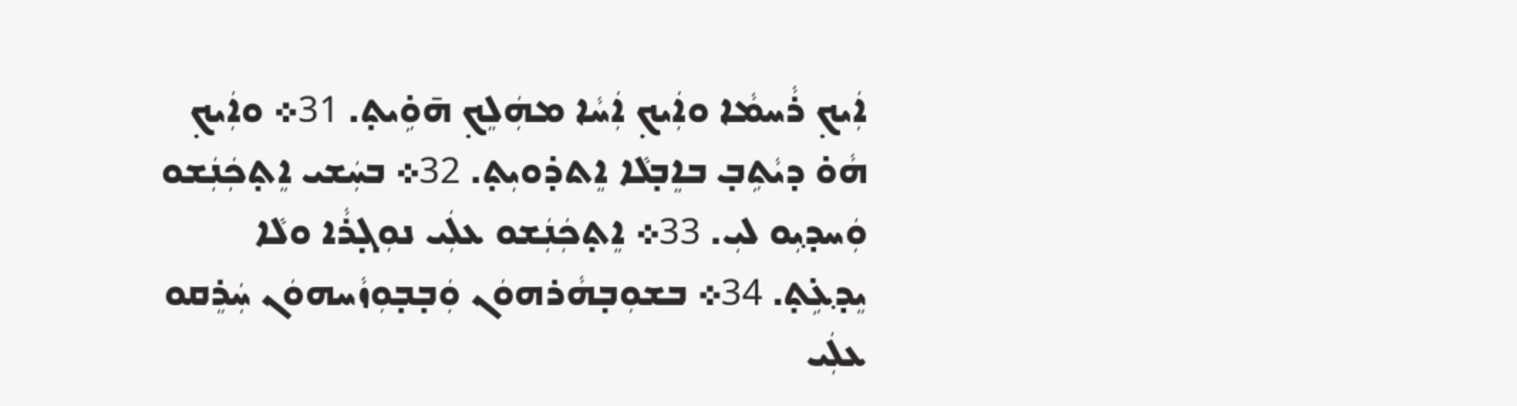ܐܲܝܟ݂ ܪܵܚܡܵܐ ܘܐܲܝܟ݂ ܐܲܚܵܐ ܡܗܲܠܸܟ݂ ܗ̄ܘܹ̇ܝܬ̣. 31܀ ܘܐܲܝܟ݂ ܗܵܘ̇ ܕܝܵܬܹܒ̣ ܒܐܸܒ̣ܠܵܐ ܐܸܬܕ̇ܘܝܼܬ̣. 32܀ ܒܚܲܫܝ ܐܸܬ̣ܟܲܢܲܫܘ ܘܲܚܕ݂ܝܼܘ ܠܝܼ. 33܀ ܐܸܬ̣ܟܲܢܲܫܘ ܥܠܲܝ ܢܘܼܓ̣ܪܵܐ ܘܠܵܐ ܝܸܕ݂ܥܹ̇ܬ̣. 34܀ ܒܫܘܼܒ̣ܗܵܪܗܘܿܢ ܘܲܒ̣ܒ̣ܘܼܙܵܚܗܘܿܢ ܚܲܪܸܩܘ ܥܠܲܝ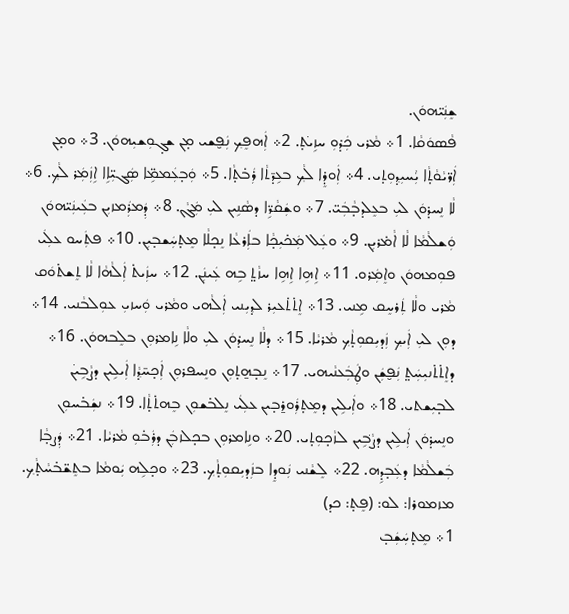ܫܸܢܲܝ̈ܗܘܿܢ.
ܦܵܣܘܿܩܵܐ. 1܀ ܡܵܪܝ ܟܲܕ̇ܘܼ ܚܙܹܝ݁ܬ̣. 2܀ ܐܲܗܦܸܟ݂ ܢܲܦ̮ܫܝ ܡ̣ܢ ܫܓ̣ܘܼܫܝܼܗܘܿܢ. 3܀ ܘܡ̣ܢ ܐܲܪ̈ܝܵܘܵܬ̣ܵܐ ܝܑܼܚܝܼܕ݂ܘܼܬ̣ܝ. 4܀ ܐܲܘܕܸ̇ܐ ܠܵܟ݂ ܒܥܹܕ̄ܬܵܐ ܪܲܒ̇ܬ̣ܵܐ. 5܀ ܘܲܒ̣ܥܲܡܡܹ̈ܐ ܣܲܓܝܼ̈ܐܹܐ ܐܹܙܲܡܲܪ ܠܵܟ݂. 6܀ ܠܵܐ ܢܸܚܕ̇ܘܿܢ ܠܝܼ ܒܥܸܠܕܒ̣ܵܒܲܝ̈. 7܀ ܘܫܲܩܵܪܹ̈ܐ ܕܣܵܢܹܝܢ ܠܝܼ ܡܲܓܵܢ. 8܀ ܕܲܡܪܲܡܙܝܼܢ ܒܥܲܝܢܲܝ̈ܗܘܿܢ ܘܲܫܠܵܡܵܐ ܠܵܐ ܐܵܡ̇ܪܝܼܢ. 9܀ ܘܥܲܠ ܡܲܟ̇ܝܼܟ̣ܵܐ ܒܐܲܪܥܵܐ ܢܸܟ̣ܠܵܐ ܡܸܬ̣ܚܲܫܒ̣ܝܼܢ. 10܀ ܦܬܲܚܘ ܥܠܲܝ ܦܘܼܡܗܘܿܢ ܘܐܸܡܲܪܘ. 11܀ ܐܹܗܹܐ ܐܹܗܹܐ ܚܙܵܬ̤ ܒܹܗ ܥܲܝܢܲܢ. 12܀ ܚܙܲܝܬ̇ ܐܲܠܵܗܵܐ ܠܵܐ ܬܸܫܬ̇ܘܿܩ ܡܵܪܝ ܘܠܵܐ ܬܲܪܚܸܩ ܡܹܢܝ. 13܀ ܐܸܬ̇ܬ̇ܥܝܼܪ ܠܕ݂ܝܼܢܝ ܐܲܠܵܗܝ ܘܡܵܪܝ ܘܲܚܙܝܼ ܥܘܼܠܒܵܢܝ. 14܀ ܕܘܼܢ ܠܝܼ ܐܲܝܟ݂ ܙܲܕܝܼܩܘܼܬ̣ܵܟ݂ ܡܵܪܝܵܐ. 15܀ ܕܠܵܐ ܢܸܚܕ̇ܘܿܢ ܠܝܼ ܘܠܵܐ ܢܹܐܡܪܘܼܢ ܒܠܸܒܗܘܿܢ. 16܀ ܕܐܸܬ̇ܬ̇ܢܝܼܚܲܬ̤ ܢܲܦ̮ܫܲܢ ܘܛܲܒܲܥܢܵܝܗܝ. 17܀ ܢܸܒ̣ܗ̱ܬ̣ܘܼܢ ܘܢܸܚܦܪܘܼܢ ܐܲܟ̣ܚ̄ܕ݂ܵܐ ܐܲܝܠܹܝܢ ܕܨܵܒܹܝ݁ܢ ܠܒ̣ܝܼܫܬܝ. 18܀ ܘܐܲܝܠܹܝܢ ܕܡܸܬ̣ܪܲܘܪ̱ܒ̣ܝܢ ܥܠܲܝ ܢܸܠܒ̇ܫܘܼܢ ܒܸܗܬ̇ܬ̣ܵܐ. 19܀ ܢܫܲܒ̇ܚܘܼܢ ܘܢܸܚܕ̇ܘܿܢ ܐܲܝܠܹܝܢ ܕܨܵܒܹ݁ܝܢ ܠܙܵܟ̣ܘܼܬ̣ܝ. 20܀ ܘܢܹܐܡܪܘܼܢ ܒܟ̣ܠܙܒܲܢ ܕܪܲܒ̇ܘܼ ܡܵܪܝܵܐ. 21܀ ܕܲܨܒ̣ܵܐ ܒܲܫܠܵܡܵܐ ܕܥܲܒ̣ܕܹܗ. 22܀ ܠܸܫܵܢܝ ܢܲܘܕܸܐ ܒܙܲܕܝܼܩܘܼܬ̣ܵܟ݂. 23܀ ܘܟ̣ܠܹܗ ܝܲܘܡܵܐ ܒܬܸܫ̈ܒ̇ܚܵܬ̣ܵܟ݂.
ܡܙܡܘܪܐ: ܠܘ: (ܦܸܬ̣: ܟܕ)
1܀ ܡܸܬ̣ܚܲܫܲܒ̣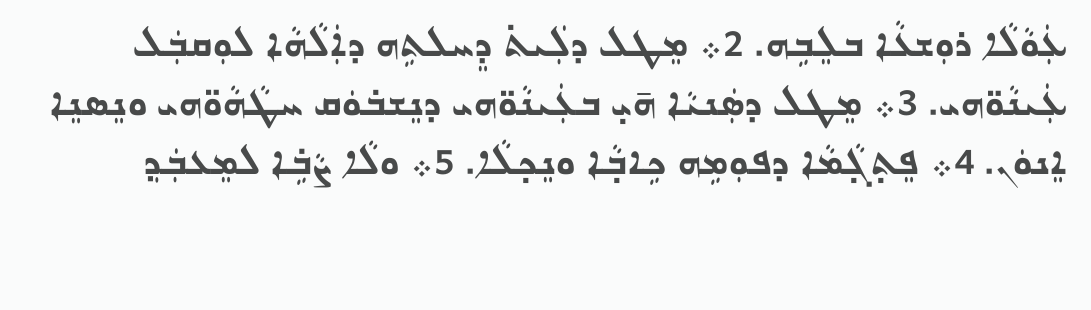ܥܲܘܵܠܵܐ ܪܘܼܫܥܵܐ ܒܠܸܒܹܗ. 2܀ ܡܸܛܠ ܕܠܲܝܬ̇ ܕܸܚܠܬܹܗ ܕܐܲܠܵܗܵܐ ܠܘܼܩܒܲܠ ܥܲܝܢܵܘ̈ܗܝ. 3܀ ܡܸܛܠ ܕܣܲܢܝܵܐ ܗ̄ܝ̣ ܒܥܲܝܢܵܘ̈ܗܝ ܕܢܸܫܒ̇ܘܿܩ ܚܛܵܗܵܘ̈ܗܝ ܘܢܸܣܢܸܐ ܐܸܢܘܿܢ. 4܀ ܦܸܬ̣ܓ̣ܵܡܵܐ ܕܦܘܼܡܹܗ ܟܹܐܒ̣ܵܐ ܘܢܸܟ̣ܠܵܐ. 5܀ ܘܠܵܐ ܨܵܒܹ݁ܐ ܠܡܸܥܒܲܕ݂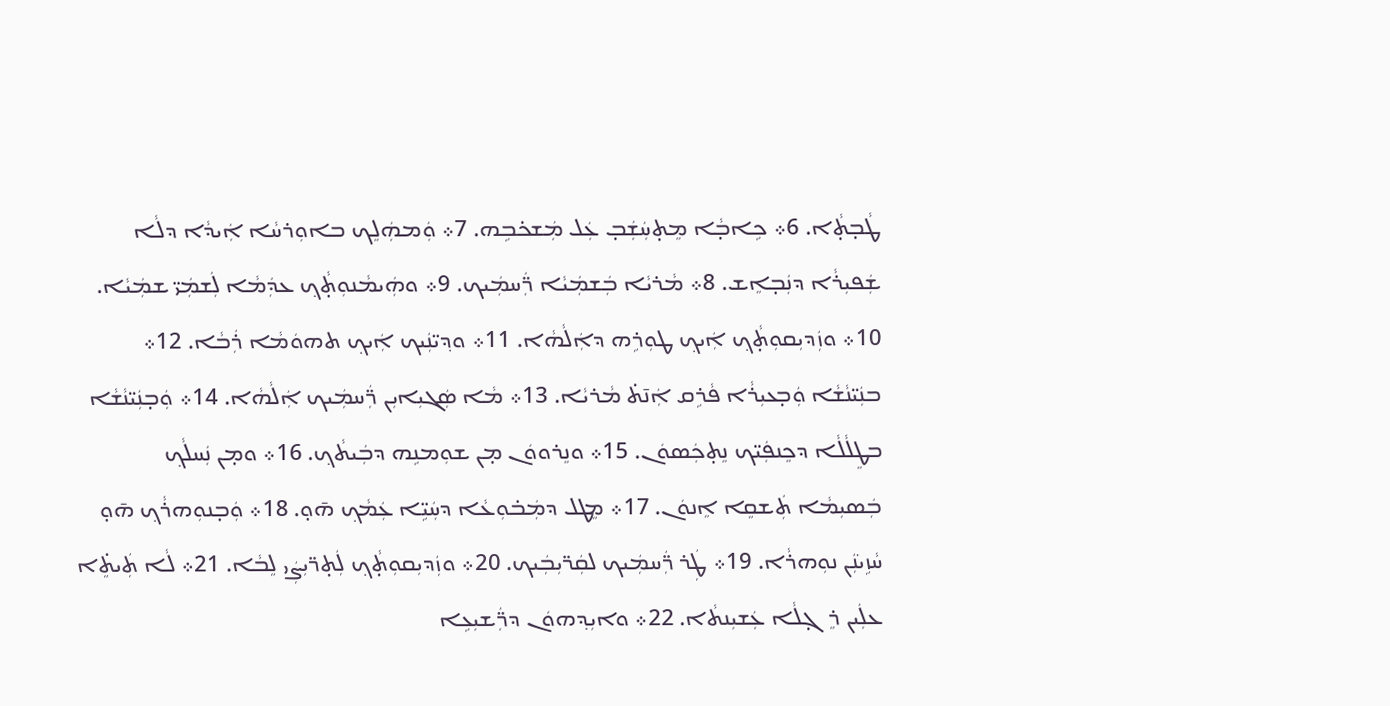ܛܵܒ̣ܬ̣ܵܐ. 6܀ ܟܹܐܒ̣ܵܐ ܡܸܬ̣ܚܲܫܲܒ̣ ܥܲܠ ܡܲܫܟ̇ܒܹܗ. 7܀ ܘܲܡܗܲܠܸܟ ܒܐܘܼܪܚܵܐ ܐܲܝܕܵܐ ܕܠܵܐ ܫܲܦܝܼܪܵܐ ܕܢܲܒ̣ܐܸܫ. 8܀ ܡܵܪܝܵܐ ܒܲܫܡܲܝܵܐ ܪ̈ܲܚܡܲܝܟ. 9܀ ܘܗܲܝܡܵܢܘܼܬ̣ܵܟ݂ ܥܕܲܡܵܐ ܠܲܫܡܲܝ̈ ܫܡܲܝܵܐ. 10܀ ܘܙܲܕܝܼܩܘܼܬ̣ܵܟ݂ ܐܲܝܟ݂ ܛܘܼܪܹܗ ܕܐܲܠܵܗܵܐ. 11܀ ܘܕ݂ܝ̈ܢܲܝܟ ܐܲܝܟ݂ ܬܗܘܿܡܵܐ ܪܲܒܵܐ. 12܀ ܒܢܲܝ̈ܢܵܫܵܐ ܘܲܒ̣ܥܝܼܪܵܐ ܦܵܪܹܩ ܐܲܢ̄ܬ̇ ܡܵܪܝܵܐ. 13܀ ܡܵܐ ܣܲܓܝܼܐܝܼܢ ܪ̈ܲܚܡܲܝܟ ܐܲܠܵܗܵܐ. 14܀ ܘܲܒ̣ܢܲܝ̈ܢܵܫܵܐ ܒܛܸܠܵܠܵܐ ܕܟܸܢܦܲܝ̈ܟ ܢܸܬ̣ܟܲܣܘܿܢ. 15܀ ܘܢܸܪܘܘܿܢ ܡ̣ܢ ܫܘܼܡܢܹܗ ܕܒܲܝܬܵܟ݂. 16܀ ܘܡ̣ܢ ܢܲܚܠܵܟ݂ ܒܲܣܝܼܡܵܐ ܬܲܫܩܸܐ ܐܸܢܘܿܢ. 17܀ ܡܸܛܠ ܕܡܲܒ̇ܘܼܥܵܐ ܕܚܲܝܹ̈ܐ ܥܲܡܵܟ݂ ܗ̄ܘ̣. 18܀ ܘܲܒ̣ܢܘܼܗܪܵܟ݂ ܗ̄ܘ̣ ܚܵܙܹܝ݁ܢܲܢ ܢܘܼܗܪܵܐ. 19܀ ܛܲܪ ܪ̈ܲܚܡܲܝܟ ܠܩܲܪ̈ܝܼܒܲܝܟ. 20܀ ܘܙܲܕܝܼܩܘܼܬ̣ܵܟ݂ ܠܲܬ̣ܪ̈ܝܼܨܲܝ ܠܸܒܵܐ. 21܀ ܠܵܐ ܬܲܝܬܸ̇ܐ ܥܠܲܝܢ ܪܸܓ̣ܠܵܐ ܥܲܫܝܼܢܬܵܐ. 22܀ ܘܐܝܼܕ݂ܗܘܿܢ ܕܪ̈ܲܫܝܼܥܹܐ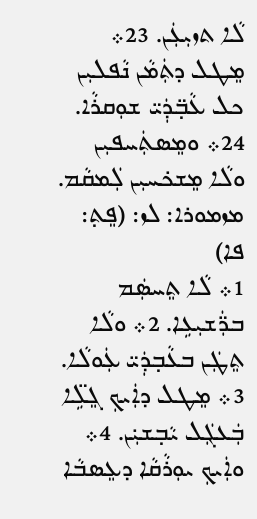ܠܵܐ ܬܙܝܼܥܲܢ. 23܀ ܡܸܛܠ ܕܬܲܡܵܢ ܢܵܦܠܝܼܢ ܟܠ ܥܵܒ̣̈ܕܲܝ̈ ܫܘܼܩܪܵܐ. 24܀ ܘܡܸܣܬܲܚܦܝܼܢ ܘܠܵܐ ܡܸܫܟ̇ܚܝܼܢ ܠܲܡܩܵܡ.
ܡܙܡܘܪܐ: ܠܙ: (ܦܸܬ̣: ܦܐ)
1܀ ܠܵܐ ܬܸܚܣܲܡ ܒܪ̈ܲܫܝܼܥܹܐ. 2܀ ܘܠܵܐ ܬܸܛܲܢ ܒܥܵܒ̣ܕܲܝ̈ ܥܲܘܠܵܐ. 3܀ ܡܸܛܠ ܕܐܲܝܟ݂ ܓܸܠܹ̈ܐ ܒܲܥܓܲܠ ܝܵܒ̣ܫܝܼ݁ܢ. 4܀ ܘܐܲܝܟ݂ ܝܘܼܪܵܩܵܐ ܕܥܸܣܒܵܐ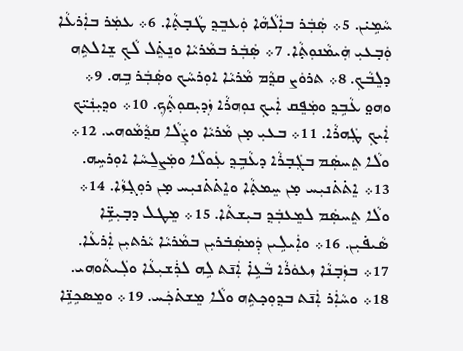ܚܵܡܹܝ݁ܢ. 5܀ ܣܲܒܲܪ ܒܐܲܠܵܗܵܐ ܘܲܥܒܸܕ݂ ܛܵܒ̣ܬ̣ܵܐ. 6܀ ܥܡܲܪ ܒܐܲܪܥܵܐ ܘܲܒ̣ܥܝܼ ܗܲܝܡܵܢܘܼܬ̣ܵܐ. 7܀ ܣܲܒܲܪ ܒܡܵܪܝܵܐ ܘܢܸܬܸ̇ܠ ܠܵܟ݂ ܫܸܐܠܬܹܗ ܕܠܸܒܵܟ݂. 8܀ ܬܪܘܿܨ ܩܕ݂ܵܡ ܡܵܪܝܵܐ ܐܘܼܪܚܵܟ ܘܣܲܒܲܪ ܒܹܗ. 9܀ ܘܗܘ̤ ܥܵܒܹܕ݂ ܘܡܲܦܸܩ ܐܲܝܟ݂ ܢܘܼܗܪܵܐ ܙܲܕܝܼܩܘܼܬ̣ܵܟ݂. 10܀ ܘܕ݂ܝܼܢܲܝ̈ܟ ܐܲܝܟ݂ ܛܲܗܪܵܐ. 11܀ ܒܥܝܼ ܡ̣ܢ ܡܵܪܝܵܐ ܘܨܲܠܵܐ ܩܕ݂ܵܡܵܘܗܝ. 12܀ ܘܠܵܐ ܬܸܚܣܲܡ ܒܓܲܒ̣ܪܵܐ ܕܥܵܒܹܕ݂ ܥܲܘܠܵܐ ܘܡܲܨܠ̱ܚܵܐ ܐܘܼܪܚܹܗ. 13܀ ܐܸܬ̇ܬ̇ܢܝܼܚ ܡ̣ܢ ܚܸܡܬ̣ܵܐ ܘܐܸܬ̇ܬ̇ܢܝܼܚ ܡ̣ܢ ܪܘܼܓ̣ܙܵܐ. 14܀ ܘܠܵܐ ܬܸܚܣܲܡ ܠܡܸܥܒܲܕ݂ ܒܝܼܫܬܵܐ. 15܀ ܡܸܛܠ ܕܒ̣ܝܼܫܹ̈ܐ ܣܵܝܦ݁ܝܼܢ. 16܀ ܘܐܲܝܠܹܝܢ ܕܲܡܣܲܒ̇ܪܝܼܢ ܒܡܵܪܝܵܐ ܝܵܪܬܝܼܢ ܐܲܪܥܵܐ. 17܀ ܒܙܲܒ̣ܢܵܐ ܙܥܘܿܪܵܐ ܒܵܥܹܐ݁ ܐܲܢ̄ܬ ܠܹܗ ܠܪܲܫܝܼܥܵܐ ܘܠܲܝܬܵܘܗܝ. 18܀ ܘܚܵܐܲܪ ܐܲܢ̄ܬ ܒܕ݂ܘܼܟ̣ܬܹܗ ܘܠܵܐ ܡܸܫܬ̇ܟܲܚ. 19܀ ܘܡܸܣܟܹܢܹ̈ܐ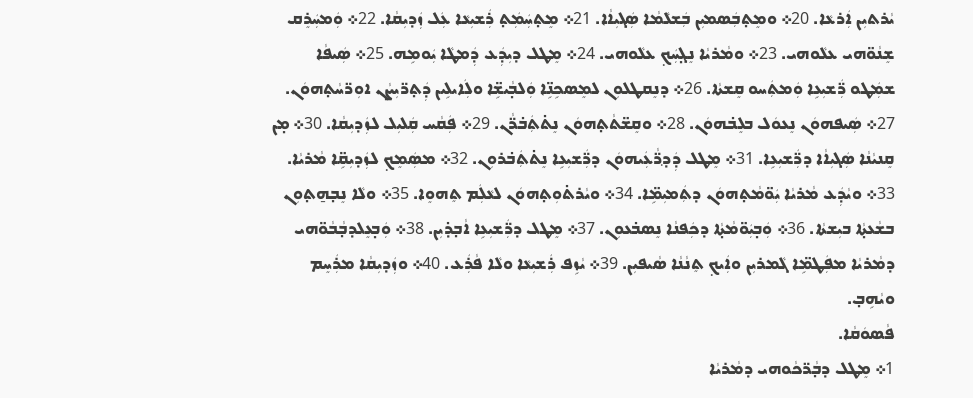ܝܵܪܬܝܼܢ ܐܲܪܥܵܐ. 20܀ ܘܡܸܬ̣ܒܲܣܡܝܼܢ ܒܲܫܠܵܡܵܐ ܣܲܓܝܼܐܵܐ. 21܀ ܡܸܬ̣ܚܲܡܲܬ̣ ܪܲܫܝܼܥܵܐ ܥܲܠ ܙܲܕܝܼܩܵܐ. 22܀ ܘܲܡܚܲܪܸܩ ܫܸܢܵܘ̈ܗܝ ܥܠܵܘܗܝ. 23܀ ܘܡܵܪܝܵܐ ܢܸܓ̣ܚܲܟ݂ ܥܠܵܘܗܝ. 24܀ ܡܸܛܠ ܕܝܼܕܲܥ ܕܲܡܛܵܐ ܝܲܘܡܹܗ. 25܀ ܣܲܝܦܵܐ ܫܡܲܛܘ ܪ̈ܲܫܝܼܥܹܐ ܘܲܡܬܲܚܘ ܩܸܫܬܵܐ. 26܀ ܕܢܸܩܛܠܘܼܢ ܠܡܸܣܟܹܢܹ̈ܐ ܘܲܠܒ̣ܵܝܫܹ̈ܐ ܘܠܲܐܝܠܹܝܢ ܕܲܬ̣ܪ̈ܝܼܨܵܢ ܐܘܼܪ̈ܚܵܬ̣ܗܘܿܢ. 27܀ ܣܲܝܦܗܘܿܢ ܢܸܥܘܿܠ ܒܠܸܒ̇ܗܘܿܢ. 28܀ ܘܩܸܫ̈ܬܵܬ̣ܗܘܿܢ ܢܸܬ̇ܬܲܒ̇ܪ̈ܵܢ. 29܀ ܦܲܩܵܚ ܩܲܠܝܼܠ ܠܙܲܕܝܼܩܵܐ. 30܀ ܡ̣ܢ ܩܸܢܝܵܢܵܐ ܣܲܓܝܼܐܵܐ ܕܪ̈ܲܫܝܼܥܹܐ. 31܀ ܡܸܛܠ ܕܲܕ݂ܪ̈ܵܥܲܝܗܘܿܢ ܕܪ̈ܲܫܝܼܥܹܐ ܢܸܬ̇ܬܲܒ̇ܪܘܼܢ. 32܀ ܡܣܲܡܸܟ݂ ܠܙܲܕܝܼܩܹ̈ܐ ܡܵܪܝܵܐ. 33܀ ܘܝܵܕܲܥ ܡܵܪܝܵܐ ܝܲܘ̈ܡܵܬ̣ܗܘܿܢ ܕܬܲܡܝܼܡܹ̈ܐ. 34܀ ܘܝܵܪܬ̇ܘܼܬ̣ܗܘܿܢ ܠܥܵܠܲܡ ܬܸܗܘܸܐ. 35܀ ܘܠܵܐ ܢܸܒ̣ܗ̱ܬ̣ܘܼܢ ܒܫܵܥܬ̣ܵܐ ܒܝܼܫܬܵܐ. 36܀ ܘܲܒ̣ܝܲܘ̈ܡܵܬ̣ܵܐ ܕܟܲܦܢܵܐ ܢܸܣܒ̇ܥܘܼܢ. 37܀ ܡܸܛܠ ܕܪ̈ܲܫܝܼܥܹܐ ܐܵܒ̣ܕ̇ܝܼܢ. 38܀ ܘܲܒ̣ܥܸܠܕܒ̣ܵܒܵܘ̈ܗܝ ܕܡܵܪܝܵܐ ܡܦܲܛܡܹ̈ܐ ܓܵܡܪܝܼܢ ܘܐܲܝܟ݂ ܬܸܢܵܢܵܐ ܣܵܝܦܝܼܢ. 39܀ ܝܵܙܹܦ ܪܲܫܝܼܥܵܐ ܘܠܵܐ ܦܵܪܲܥ. 40܀ ܘܙܲܕܝܼܩܵܐ ܡܪܲܚܸܡ ܘܝܵܗܹܒ̣.
ܦܵܣܘܿܩܵܐ.
1܀ ܡܸܛܠ ܕܒ̣ܵܪ̈ܟܵܘܗܝ ܕܡܵܪܝܵܐ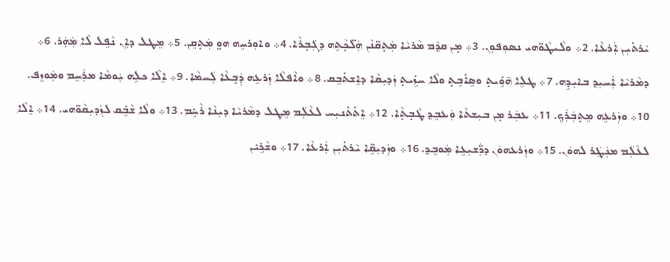ܝܵܪܬ̇ܝܼܢ ܐܲܪܥܵܐ. 2܀ ܘܠܵܝܛܵܘ̈ܗܝ ܢܣܘܼܦܘܼܢ. 3܀ ܡ̣ܢ ܩܕ݂ܵܡ ܡܵܪܝܵܐ ܡܲܬ̣ܩ̈ܢܵܢ ܗܲܠ̈ܟ̣ܵܬܹܗ ܕܓܲܒ̣ܪܵܐ. 4܀ ܘܐܘܼܪܚܹܗ ܗܘ̤ ܡܲܬ̣ܩܸܢ. 5܀ ܡܸܛܠ ܕܐܸܢ ܢܵܦܹܠ ܠܵܐ ܡܲܗܲܪ. 6܀ ܕܡܵܪܝܵܐ ܐܲܚܝܼܕ݂ ܒܐܝܼܕܹܗ. 7܀ ܛܠܸܐ ܗ̄ܘܹ̇ܝܬ̣ ܘܣܹܐ݁ܒܹܬ̣ ܘܠܵܐ ܚܙܹ݁ܝܬ̣ ܙܲܕܝܼܩܵܐ ܕܐܸܫܬ̇ܒܸܩ. 8܀ ܘܐܵܦܠܵܐ ܙܲܪܥܹܗ ܕܲܒ̣ܥܵܐ ܠܲܚܡܵܐ. 9܀ ܐܸܠܵܐ ܟܠܹܗ ܝܲܘܡܵܐ ܡܪܲܚܸܡ ܘܡܲܘܙܸܦ. 10܀ ܘܙܲܪܥܹܗ ܡܸܬ̣ܒܲܪܲܟ݂. 11܀ ܥܒܲܪ ܡ̣ܢ ܒܝܼܫܬܵܐ ܘܲܥܒܸܕ݂ ܛܵܒ̣ܬ̣ܵܐ. 12܀ ܐܸܬ̇ܬ̇ܢܝܼܚ ܠܥܵܠܲܡ ܡܸܛܠ ܕܡܵܪܝܵܐ ܕܝܼܢܵܐ ܪܵܚܹ̇ܡ. 13܀ ܘܠܵܐ ܫܵܒܹ݁ܩ ܠܙܲܕܝܼܩܵܘ̈ܗܝ. 14܀ ܐܸܠܵܐ ܠܥܵܠܲܡ ܡܢܲܛܲܪ ܠܗܘܿܢ. 15܀ ܘܙܲܪܥܗܘܿܢ ܕܪ̈ܲܫܝܼܥܹܐ ܡܲܘܒܸܕ݂. 16܀ ܘܙܲܕܝܼܩܹ̈ܐ ܝܵܪܬ̇ܝܼܢ ܐܲܪܥܵܐ. 17܀ ܘܫܵܪܹܝ݁ܢ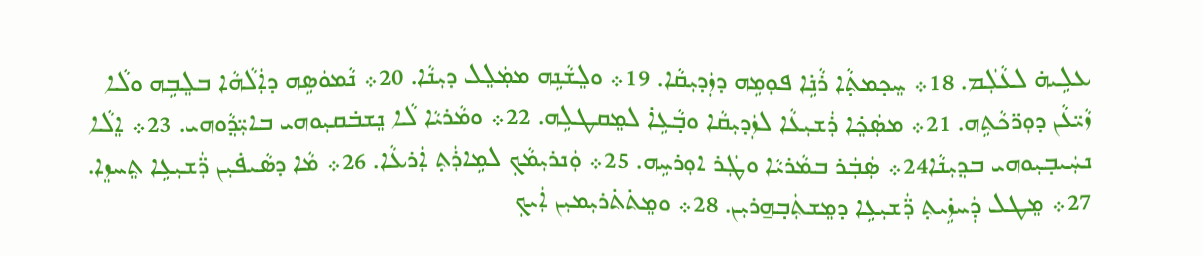ܥܠܹܝܗ̇ ܠܥܵܠܲܡ. 18܀ ܚܸܟ̣ܡܬ̣ܵܐ ܪܵܢܹ̇ܐ ܦܘܼܡܹܗ ܕܙܲܕܝܼܩܵܐ. 19܀ ܘܠܸܫܵܢܹܗ ܡܡܲܠܸܠ ܕܝܼܢܵܐ. 20܀ ܢܵܡܘܿܣܹܗ ܕܐܲܠܵܗܵܐ ܒܠܸܒܹܗ ܘܠܵܐ ܙܵܝ̈ܥܵܢ ܕܘܼܪ̈ܟܵܬܹܗ. 21܀ ܡܣܲܟܸ̇ܐ ܪܲܫܝܼܥܵܐ ܠܙܲܕܝܼܩܵܐ ܘܒ̣ܵܥܹܐ݁ ܠܡܸܩܛܠܹܗ. 22܀ ܘܡܵܪܝܵܐ ܠܵܐ ܢܸܫܒ̇ܩܝܼܘܗܝ ܒܐܝܼ̈ܕ݂ܵܘܗܝ. 23܀ ܐܸܠܵܐ ܢܚܲܝܒ̣ܝܼܘܗܝ ܒܕ݂ܝܼܢܵܐ24܀ ܣܲܒܲܪ ܒܡܵܪܝܵܐ ܘܛܲܪ ܐܘܼܪܚܹܗ. 25܀ ܘܲܢܪܝܼܡܵܟ݂ ܠܡܹܐܪܲܬ̣ ܐܲܪܥܵܐ. 26܀ ܡܵܐ ܕܣܵܝܦ݁ܝܼܢ ܪ̈ܲܫܝܼܥܹܐ ܬܸܚܙܸܐ. 27܀ ܡܸܛܠ ܕܲܚܙܹ݁ܝܬ̣ ܪ̈ܲܫܝܼܥܹܐ ܕܡܸܫܬܲܒ̣ܗ̱ܪܝܼܢ. 28܀ ܘܡܸܬ̇ܬ̇ܪܝܼܡܝܼܢ ܐܲܝܟ݂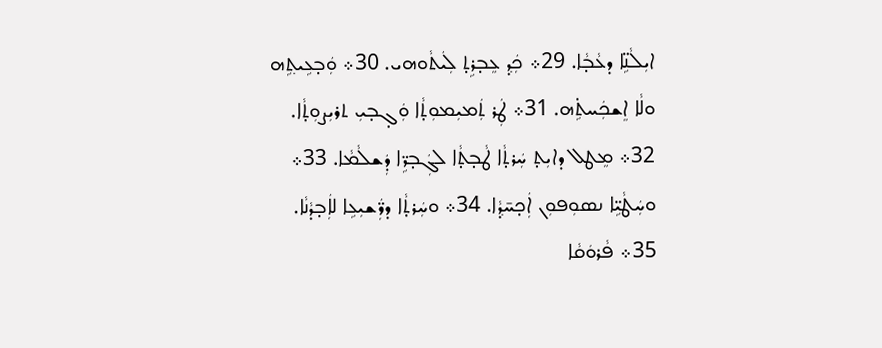ܐܝܼܠܵܢܹ̈ܐ ܕܥܵܒ̣ܵܐ. 29܀ ܟܲܕ݂ ܥܸܒ̣ܪܹܬ̣ ܠܲܝܬܵܘܗܝ. 30܀ ܘܲܒ̣ܥܹܝܬ݂ܹܗ ܘܠܵܐ ܐܸܫܟܲܚܬܹ̇ܗ. 31܀ ܛܲܪ ܬܲܡܝܼܡܘܼܬ̣ܵܐ ܘܲܓ̣ܒ̣ܝܼ ܬܪܝܼܨܘܼܬ̣ܵܐ. 32܀ ܡܸܛܠ ܕܐܝܼܬ̣ ܚܲܪܬ̣ܵܐ ܛܵܒ̣ܬ̣ܵܐ ܠܓܲܒ̣ܪܹ̈ܐ ܕܲܫܠܵܡܵܐ. 33܀ ܘܚܲܛܵܝܹ̈ܐ ܢܣܘܼܦܘܼܢ ܐܲܟ̣ܚ̄ܕ݂ܵܐ. 34܀ ܘܚܲܪܬ̣ܵܐ ܕܪ̈ܲܫܝܼܥܹܐ ܠܐܲܒ̣ܕܵܢܵܐ. 35܀ ܦܵܪܘܿܩܵܐ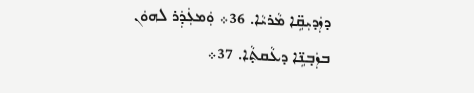ܕܙܲܕܝܼܩܹ̈ܐ ܡܵܪܝܵܐ. 36܀ ܘܲܡܥܲܕܲܪ ܠܗܘܿܢ ܒܙܲܒ̣ܢܹ̈ܐ ܕܥܵܩܬ̣ܵܐ. 37܀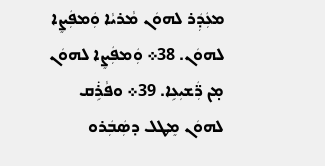ܡܥܲܕܲܪ ܠܗܘܿܢ ܡܵܪܝܵܐ ܘܲܡܦܲܨܸܐ ܠܗܘܿܢ. 38܀ ܘܲܡܦܲܨܸܐ ܠܗܘܿܢ ܡ̣ܢ ܪ̈ܲܫܝܼܥܹܐ. 39܀ ܘܦܵܪܹ݁ܩ ܠܗܘܿܢ ܡܸܛܠ ܕܣܲܒܲܪܘ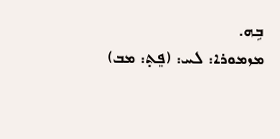ܒܹܗ.
ܡܙܡܘܪܐ: ܠܚ: (ܦܸܬ̣: ܡܒ)